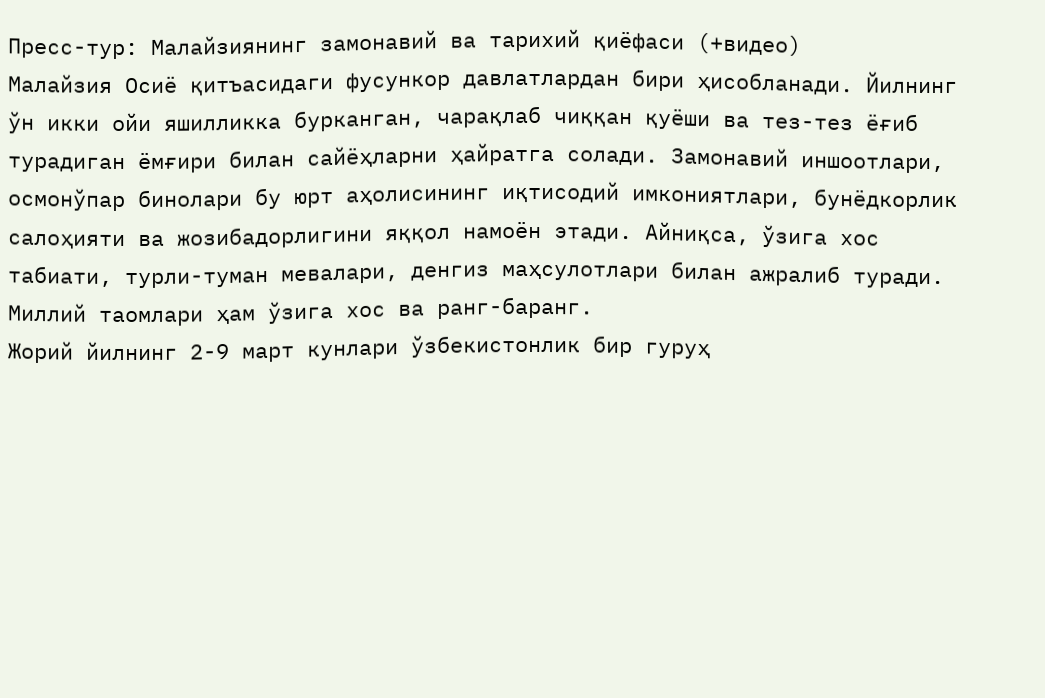Пресс-тур: Малайзиянинг замонавий ва тарихий қиёфаси (+видео)
Малайзия Осиё қитъасидаги фусункор давлатлардан бири ҳисобланади. Йилнинг ўн икки ойи яшилликка бурканган, чарақлаб чиққан қуёши ва тез-тез ёғиб турадиган ёмғири билан сайёҳларни ҳайратга солади. Замонавий иншоотлари, осмонўпар бинолари бу юрт аҳолисининг иқтисодий имкониятлари, бунёдкорлик салоҳияти ва жозибадорлигини яққол намоён этади. Айниқса, ўзига хос табиати, турли-туман мевалари, денгиз маҳсулотлари билан ажралиб туради. Миллий таомлари ҳам ўзига хос ва ранг-баранг.
Жорий йилнинг 2-9 март кунлари ўзбекистонлик бир гуруҳ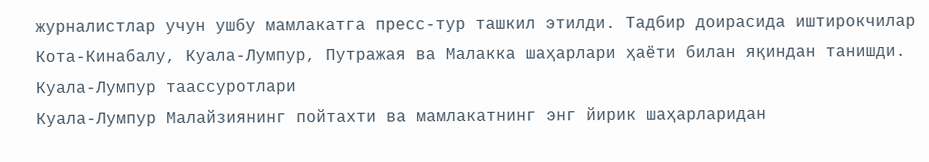журналистлар учун ушбу мамлакатга пресс-тур ташкил этилди. Тадбир доирасида иштирокчилар Кота-Кинабалу, Куала-Лумпур, Путражая ва Малакка шаҳарлари ҳаёти билан яқиндан танишди.
Куала-Лумпур таассуротлари
Куала-Лумпур Малайзиянинг пойтахти ва мамлакатнинг энг йирик шаҳарларидан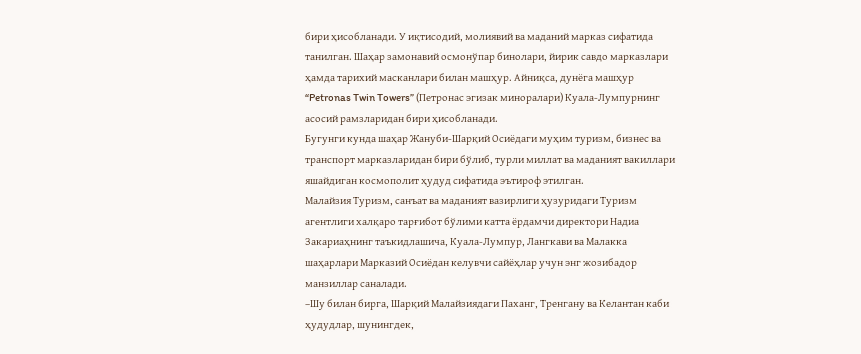бири ҳисобланади. У иқтисодий, молиявий ва маданий марказ сифатида танилган. Шаҳар замонавий осмонўпар бинолари, йирик савдо марказлари ҳамда тарихий масканлари билан машҳур. Айниқса, дунёга машҳур “Petronas Twin Towers” (Петронас эгизак миноралари) Куала-Лумпурнинг асосий рамзларидан бири ҳисобланади.
Бугунги кунда шаҳар Жануби-Шарқий Осиёдаги муҳим туризм, бизнес ва транспорт марказларидан бири бўлиб, турли миллат ва маданият вакиллари яшайдиган космополит ҳудуд сифатида эътироф этилган.
Малайзия Туризм, санъат ва маданият вазирлиги ҳузуридаги Туризм агентлиги халқаро тарғибот бўлими катта ёрдамчи директори Надиа Закариаҳнинг таъкидлашича, Куала-Лумпур, Лангкави ва Малакка шаҳарлари Марказий Осиёдан келувчи сайёҳлар учун энг жозибадор манзиллар саналади.
–Шу билан бирга, Шарқий Малайзиядаги Паханг, Тренгану ва Келантан каби ҳудудлар, шунингдек,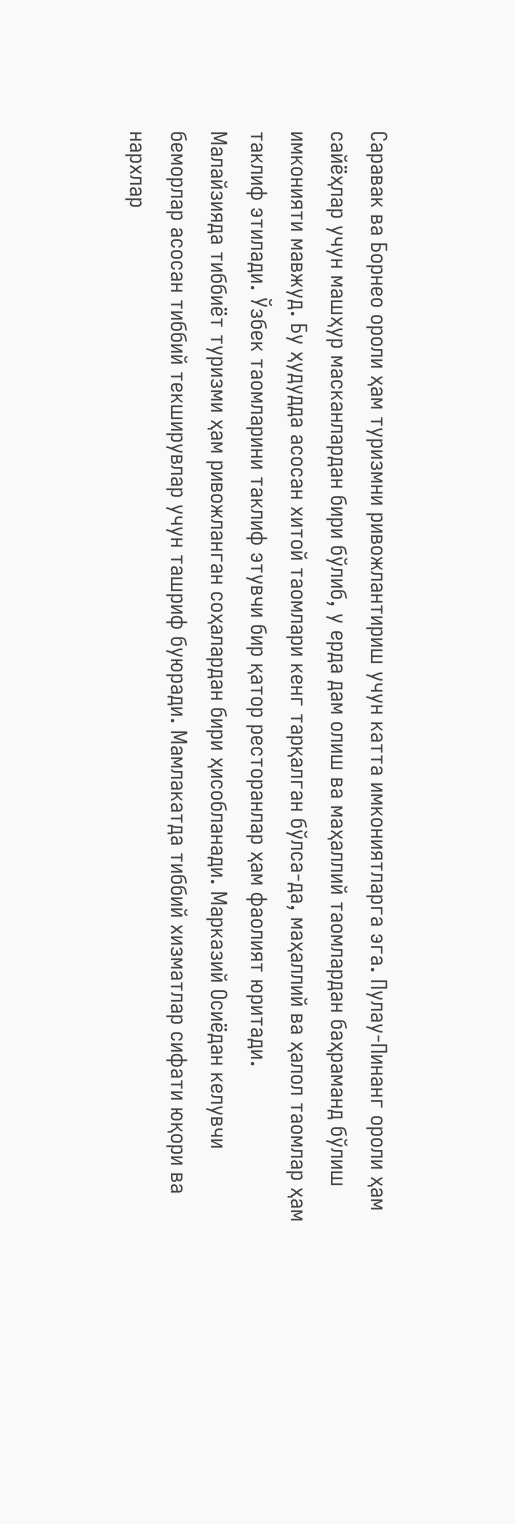Саравак ва Борнео ороли ҳам туризмни ривожлантириш учун катта имкониятларга эга. Пулау-Пинанг ороли ҳам сайёҳлар учун машҳур масканлардан бири бўлиб, у ерда дам олиш ва маҳаллий таомлардан баҳраманд бўлиш имконияти мавжуд. Бу ҳудудда асосан хитой таомлари кенг тарқалган бўлса-да, маҳаллий ва ҳалол таомлар ҳам таклиф этилади. Ўзбек таомларини таклиф этувчи бир қатор ресторанлар ҳам фаолият юритади.
Малайзияда тиббиёт туризми ҳам ривожланган соҳалардан бири ҳисобланади. Марказий Осиёдан келувчи беморлар асосан тиббий текширувлар учун ташриф буюради. Мамлакатда тиббий хизматлар сифати юқори ва нархлар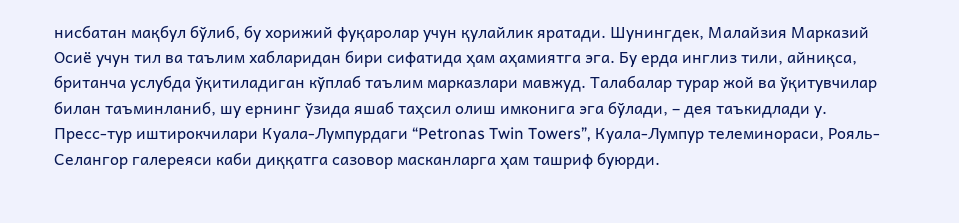нисбатан мақбул бўлиб, бу хорижий фуқаролар учун қулайлик яратади. Шунингдек, Малайзия Марказий Осиё учун тил ва таълим хабларидан бири сифатида ҳам аҳамиятга эга. Бу ерда инглиз тили, айниқса, британча услубда ўқитиладиган кўплаб таълим марказлари мавжуд. Талабалар турар жой ва ўқитувчилар билан таъминланиб, шу ернинг ўзида яшаб таҳсил олиш имконига эга бўлади, – дея таъкидлади у.
Пресс-тур иштирокчилари Куала-Лумпурдаги “Petronas Twin Towers”, Куала-Лумпур телеминораси, Рояль-Селангор галереяси каби диққатга сазовор масканларга ҳам ташриф буюрди.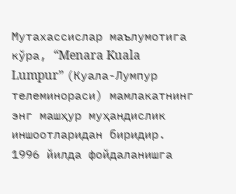Мутахассислар маълумотига кўра, “Menara Kuala Lumpur” (Куала-Лумпур телеминораси) мамлакатнинг энг машҳур муҳандислик иншоотларидан биридир. 1996 йилда фойдаланишга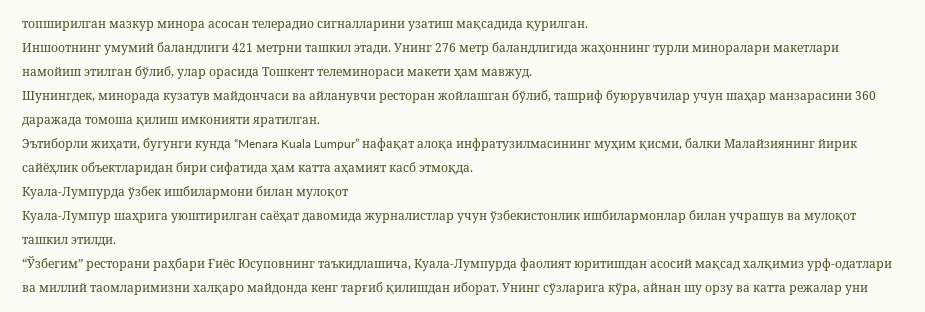топширилган мазкур минора асосан телерадио сигналларини узатиш мақсадида қурилган.
Иншоотнинг умумий баландлиги 421 метрни ташкил этади. Унинг 276 метр баландлигида жаҳоннинг турли миноралари макетлари намойиш этилган бўлиб, улар орасида Тошкент телеминораси макети ҳам мавжуд.
Шунингдек, минорада кузатув майдончаси ва айланувчи ресторан жойлашган бўлиб, ташриф буюрувчилар учун шаҳар манзарасини 360 даражада томоша қилиш имконияти яратилган.
Эътиборли жиҳати, бугунги кунда “Menara Kuala Lumpur” нафақат алоқа инфратузилмасининг муҳим қисми, балки Малайзиянинг йирик сайёҳлик объектларидан бири сифатида ҳам катта аҳамият касб этмоқда.
Куала-Лумпурда ўзбек ишбилармони билан мулоқот
Куала-Лумпур шаҳрига уюштирилган саёҳат давомида журналистлар учун ўзбекистонлик ишбилармонлар билан учрашув ва мулоқот ташкил этилди.
“Ўзбегим” ресторани раҳбари Ғиёс Юсуповнинг таъкидлашича, Куала-Лумпурда фаолият юритишдан асосий мақсад халқимиз урф-одатлари ва миллий таомларимизни халқаро майдонда кенг тарғиб қилишдан иборат. Унинг сўзларига кўра, айнан шу орзу ва катта режалар уни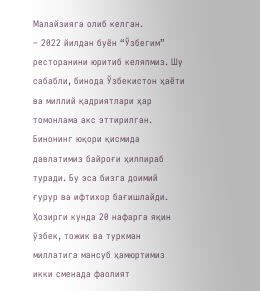Малайзияга олиб келган.
– 2022 йилдан буён “Ўзбегим” ресторанини юритиб келяпмиз. Шу сабабли, бинода Ўзбекистон ҳаёти ва миллий қадриятлари ҳар томонлама акс эттирилган. Бинонинг юқори қисмида давлатимиз байроғи ҳилпираб туради. Бу эса бизга доимий ғурур ва ифтихор бағишлайди. Ҳозирги кунда 20 нафарга яқин ўзбек, тожик ва туркман миллатига мансуб ҳамюртимиз икки сменада фаолият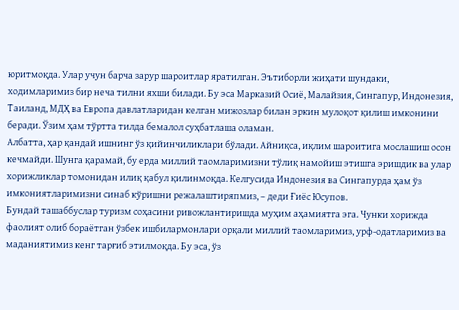юритмоқда. Улар учун барча зарур шароитлар яратилган. Эътиборли жиҳати шундаки, ходимларимиз бир неча тилни яхши билади. Бу эса Марказий Осиё, Малайзия, Сингапур, Индонезия, Таиланд, МДҲ ва Европа давлатларидан келган мижозлар билан эркин мулоқот қилиш имконини беради. Ўзим ҳам тўртта тилда бемалол суҳбатлаша оламан.
Албатта, ҳар қандай ишнинг ўз қийинчиликлари бўлади. Айниқса, иқлим шароитига мослашиш осон кечмайди. Шунга қарамай, бу ерда миллий таомларимизни тўлиқ намойиш этишга эришдик ва улар хорижликлар томонидан илиқ қабул қилинмоқда. Келгусида Индонезия ва Сингапурда ҳам ўз имкониятларимизни синаб кўришни режалаштиряпмиз, – деди Ғиёс Юсупов.
Бундай ташаббуслар туризм соҳасини ривожлантиришда муҳим аҳамиятга эга. Чунки хорижда фаолият олиб бораётган ўзбек ишбилармонлари орқали миллий таомларимиз, урф-одатларимиз ва маданиятимиз кенг тарғиб этилмоқда. Бу эса, ўз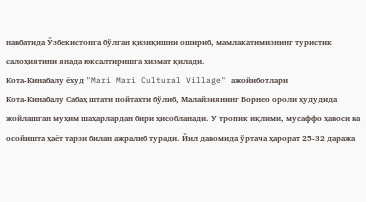навбатида Ўзбекистонга бўлган қизиқишни ошириб, мамлакатимизнинг туристик салоҳиятини янада юксалтиришга хизмат қилади.
Кота-Кинабалу ёхуд "Mari Mari Cultural Village" ажойиботлари
Кота-Кинабалу Сабаҳ штати пойтахти бўлиб, Малайзиянинг Борнео ороли ҳудудида жойлашган муҳим шаҳарлардан бири ҳисобланади. У тропик иқлими, мусаффо ҳавоси ва осойишта ҳаёт тарзи билан ажралиб туради. Йил давомида ўртача ҳарорат 25-32 даража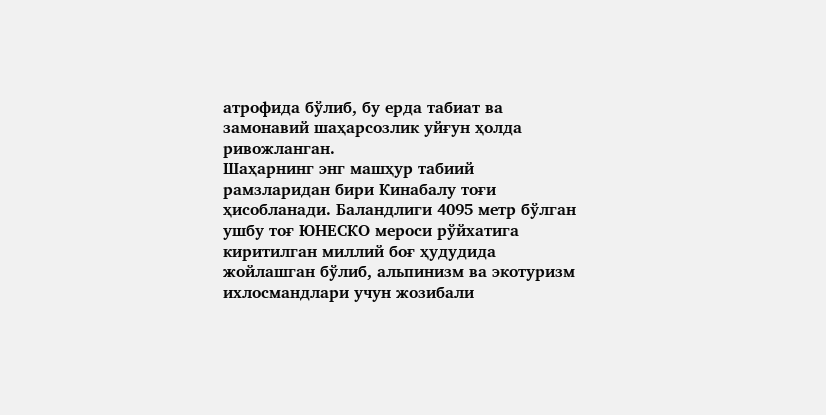атрофида бўлиб, бу ерда табиат ва замонавий шаҳарсозлик уйғун ҳолда ривожланган.
Шаҳарнинг энг машҳур табиий рамзларидан бири Кинабалу тоғи ҳисобланади. Баландлиги 4095 метр бўлган ушбу тоғ ЮНЕСКО мероси рўйхатига киритилган миллий боғ ҳудудида жойлашган бўлиб, альпинизм ва экотуризм ихлосмандлари учун жозибали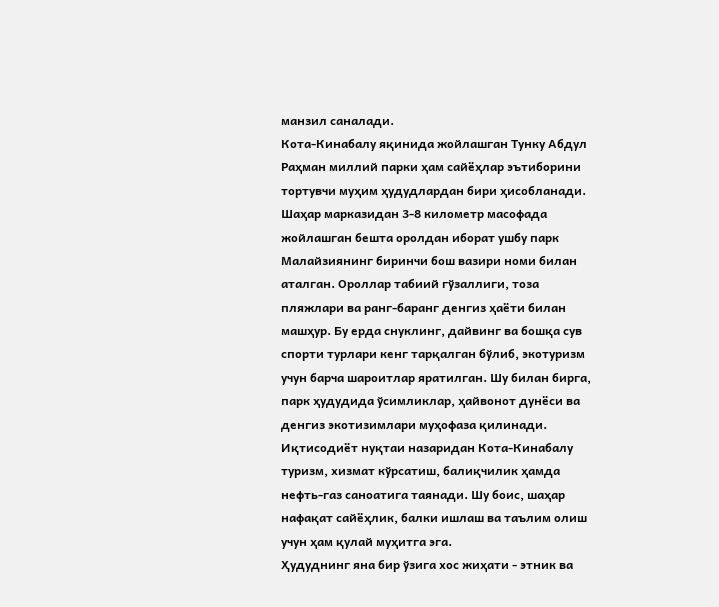манзил саналади.
Кота-Кинабалу яқинида жойлашган Тунку Абдул Раҳман миллий парки ҳам сайёҳлар эътиборини тортувчи муҳим ҳудудлардан бири ҳисобланади. Шаҳар марказидан 3-8 километр масофада жойлашган бешта оролдан иборат ушбу парк Малайзиянинг биринчи бош вазири номи билан аталган. Ороллар табиий гўзаллиги, тоза пляжлари ва ранг-баранг денгиз ҳаёти билан машҳур. Бу ерда снуклинг, дайвинг ва бошқа сув спорти турлари кенг тарқалган бўлиб, экотуризм учун барча шароитлар яратилган. Шу билан бирга, парк ҳудудида ўсимликлар, ҳайвонот дунёси ва денгиз экотизимлари муҳофаза қилинади.
Иқтисодиёт нуқтаи назаридан Кота-Кинабалу туризм, хизмат кўрсатиш, балиқчилик ҳамда нефть-газ саноатига таянади. Шу боис, шаҳар нафақат сайёҳлик, балки ишлаш ва таълим олиш учун ҳам қулай муҳитга эга.
Ҳудуднинг яна бир ўзига хос жиҳати - этник ва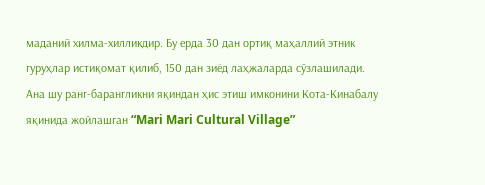маданий хилма-хилликдир. Бу ерда 30 дан ортиқ маҳаллий этник гуруҳлар истиқомат қилиб, 150 дан зиёд лаҳжаларда сўзлашилади. Ана шу ранг-барангликни яқиндан ҳис этиш имконини Кота-Кинабалу яқинида жойлашган “Mari Mari Cultural Village”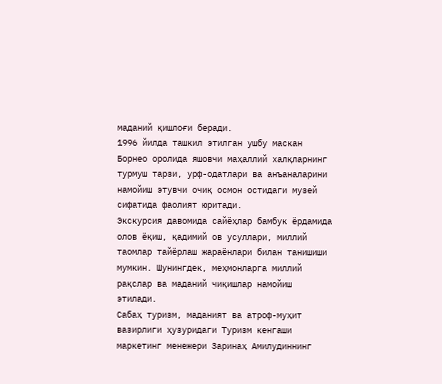маданий қишлоғи беради.
1996 йилда ташкил этилган ушбу маскан Борнео оролида яшовчи маҳаллий халқларнинг турмуш тарзи, урф-одатлари ва анъаналарини намойиш этувчи очиқ осмон остидаги музей сифатида фаолият юритади.
Экскурсия давомида сайёҳлар бамбук ёрдамида олов ёқиш, қадимий ов усуллари, миллий таомлар тайёрлаш жараёнлари билан танишиши мумкин. Шунингдек, меҳмонларга миллий рақслар ва маданий чиқишлар намойиш этилади.
Сабаҳ туризм, маданият ва атроф-муҳит вазирлиги ҳузуридаги Туризм кенгаши маркетинг менежери Заринаҳ Амилудиннинг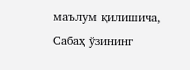маълум қилишича, Сабаҳ ўзининг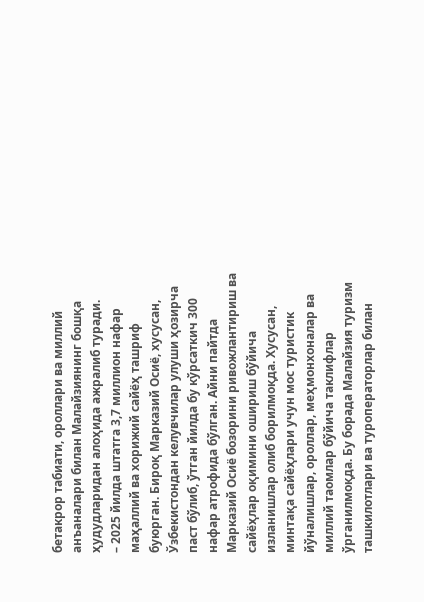бетакрор табиати, ороллари ва миллий анъаналари билан Малайзиянинг бошқа ҳудудларидан алоҳида ажралиб туради.
– 2025 йилда штатга 3,7 миллион нафар маҳаллий ва хорижий сайёҳ ташриф буюрган. Бироқ Марказий Осиё, хусусан, Ўзбекистондан келувчилар улуши ҳозирча паст бўлиб, ўтган йилда бу кўрсаткич 300 нафар атрофида бўлган. Айни пайтда Марказий Осиё бозорини ривожлантириш ва сайёҳлар оқимини ошириш бўйича изланишлар олиб борилмоқда. Хусусан, минтақа сайёҳлари учун мос туристик йўналишлар, ороллар, меҳмонхоналар ва миллий таомлар бўйича таклифлар ўрганилмоқда. Бу борада Малайзия туризм ташкилотлари ва туроператорлар билан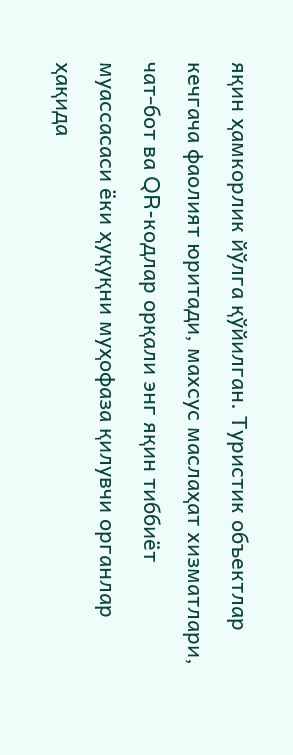яқин ҳамкорлик йўлга қўйилган. Туристик объектлар кечгача фаолият юритади, махсус маслаҳат хизматлари, чат-бот ва QR-кодлар орқали энг яқин тиббиёт муассасаси ёки ҳуқуқни муҳофаза қилувчи органлар ҳақида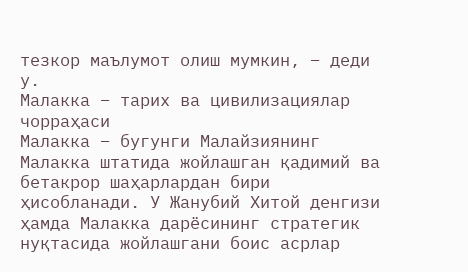тезкор маълумот олиш мумкин, – деди у.
Малакка – тарих ва цивилизациялар чорраҳаси
Малакка – бугунги Малайзиянинг Малакка штатида жойлашган қадимий ва бетакрор шаҳарлардан бири ҳисобланади. У Жанубий Хитой денгизи ҳамда Малакка дарёсининг стратегик нуқтасида жойлашгани боис асрлар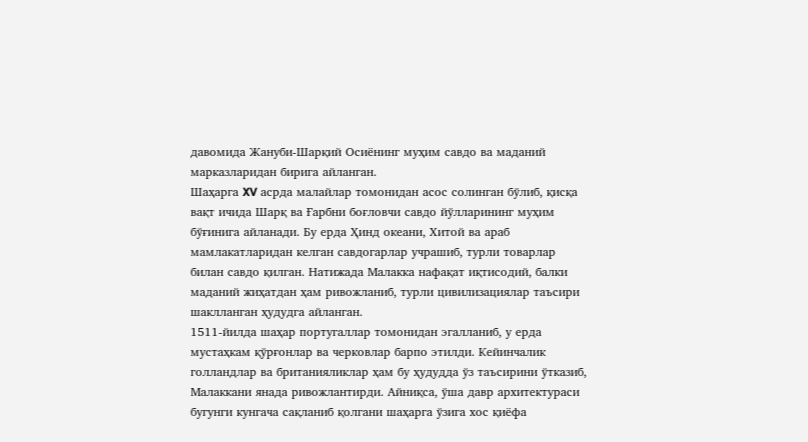давомида Жануби-Шарқий Осиёнинг муҳим савдо ва маданий марказларидан бирига айланган.
Шаҳарга XV асрда малайлар томонидан асос солинган бўлиб, қисқа вақт ичида Шарқ ва Ғарбни боғловчи савдо йўлларининг муҳим бўғинига айланади. Бу ерда Ҳинд океани, Хитой ва араб мамлакатларидан келган савдогарлар учрашиб, турли товарлар билан савдо қилган. Натижада Малакка нафақат иқтисодий, балки маданий жиҳатдан ҳам ривожланиб, турли цивилизациялар таъсири шаклланган ҳудудга айланган.
1511-йилда шаҳар португаллар томонидан эгалланиб, у ерда мустаҳкам қўрғонлар ва черковлар барпо этилди. Кейинчалик голландлар ва британияликлар ҳам бу ҳудудда ўз таъсирини ўтказиб, Малаккани янада ривожлантирди. Айниқса, ўша давр архитектураси бугунги кунгача сақланиб қолгани шаҳарга ўзига хос қиёфа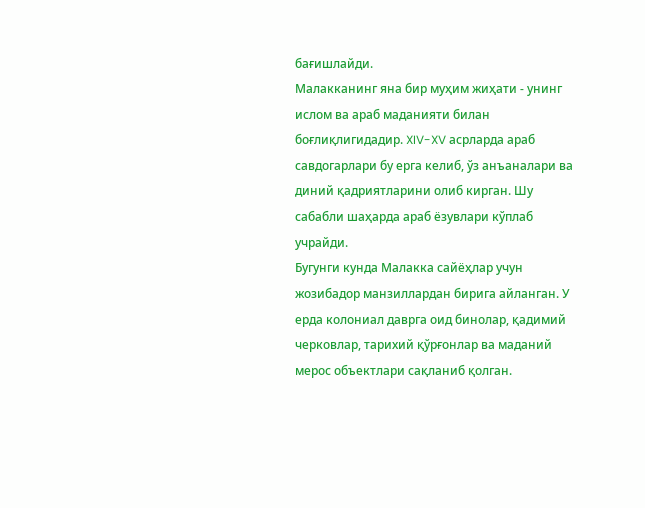бағишлайди.
Малакканинг яна бир муҳим жиҳати - унинг ислом ва араб маданияти билан боғлиқлигидадир. XIV-XV асрларда араб савдогарлари бу ерга келиб, ўз анъаналари ва диний қадриятларини олиб кирган. Шу сабабли шаҳарда араб ёзувлари кўплаб учрайди.
Бугунги кунда Малакка сайёҳлар учун жозибадор манзиллардан бирига айланган. У ерда колониал даврга оид бинолар, қадимий черковлар, тарихий қўрғонлар ва маданий мерос объектлари сақланиб қолган.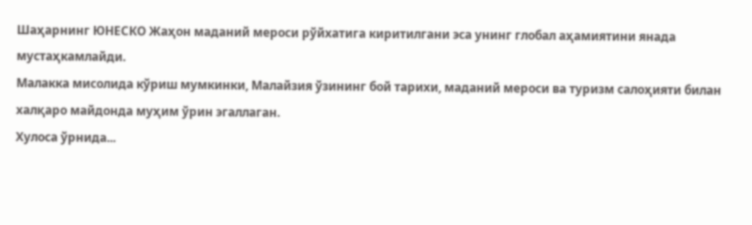Шаҳарнинг ЮНЕСКО Жаҳон маданий мероси рўйхатига киритилгани эса унинг глобал аҳамиятини янада мустаҳкамлайди.
Малакка мисолида кўриш мумкинки, Малайзия ўзининг бой тарихи, маданий мероси ва туризм салоҳияти билан халқаро майдонда муҳим ўрин эгаллаган.
Хулоса ўрнида...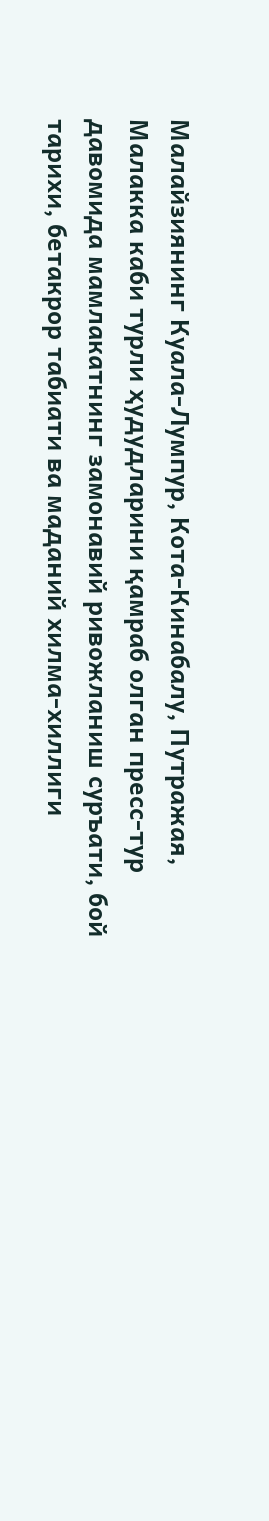Малайзиянинг Куала-Лумпур, Кота-Кинабалу, Путражая, Малакка каби турли ҳудудларини қамраб олган пресс-тур давомида мамлакатнинг замонавий ривожланиш суръати, бой тарихи, бетакрор табиати ва маданий хилма-хиллиги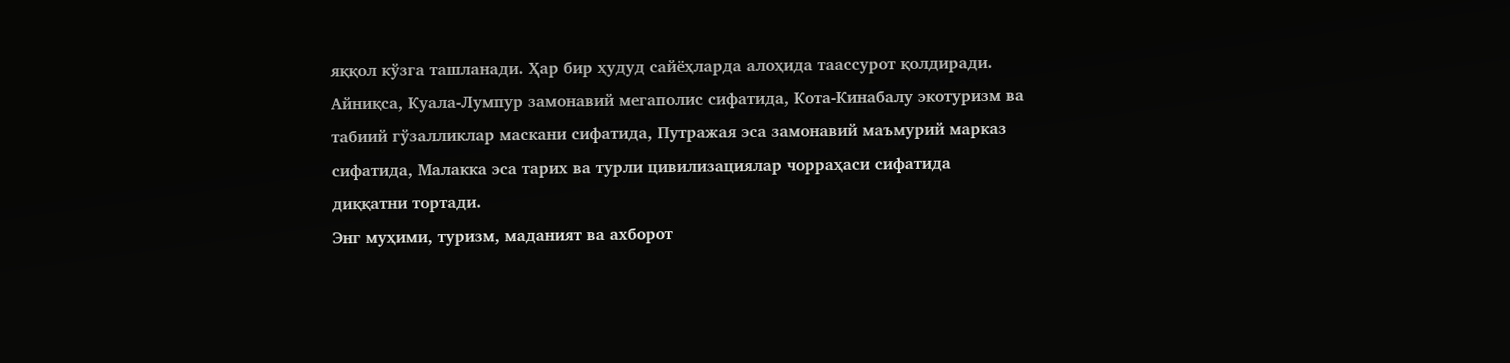яққол кўзга ташланади. Ҳар бир ҳудуд сайёҳларда алоҳида таассурот қолдиради. Айниқса, Куала-Лумпур замонавий мегаполис сифатида, Кота-Кинабалу экотуризм ва табиий гўзалликлар маскани сифатида, Путражая эса замонавий маъмурий марказ сифатида, Малакка эса тарих ва турли цивилизациялар чорраҳаси сифатида диққатни тортади.
Энг муҳими, туризм, маданият ва ахборот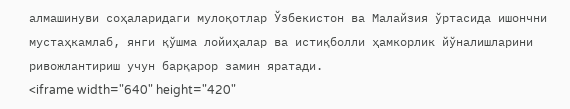алмашинуви соҳаларидаги мулоқотлар Ўзбекистон ва Малайзия ўртасида ишончни мустаҳкамлаб, янги қўшма лойиҳалар ва истиқболли ҳамкорлик йўналишларини ривожлантириш учун барқарор замин яратади.
<iframe width="640" height="420"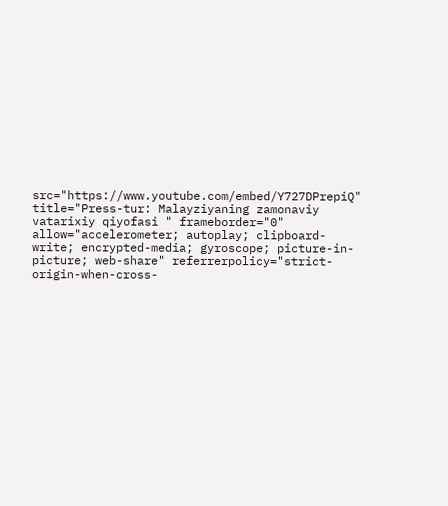src="https://www.youtube.com/embed/Y727DPrepiQ" title="Press-tur: Malayziyaning zamonaviy vatarixiy qiyofasi " frameborder="0" allow="accelerometer; autoplay; clipboard-write; encrypted-media; gyroscope; picture-in-picture; web-share" referrerpolicy="strict-origin-when-cross-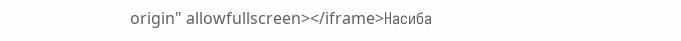origin" allowfullscreen></iframe>Насиба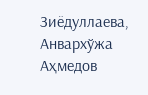Зиёдуллаева,
Анвархўжа Аҳмедов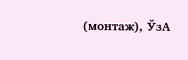(монтаж), ЎзА